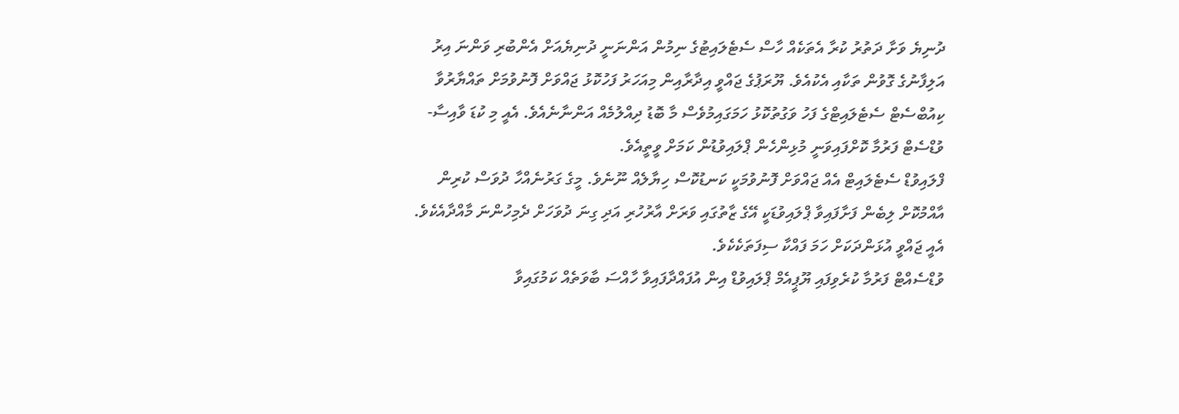ދުނިޔެ ވަށާ ދަތުރު ކުރާ އެތަކެއް ހާސް ސެޓެލައިޓުގެ ނިމުން އަންނަނީ ދުނިޔެއަށް އެންބުރި ވަންނަ އިރު އަލިފާނުގެ ގޮވުން ތަކާއި އެކުއެވެ. ޔޫރަޕުގެ ޖައްވީ އިދާރާއިން މިއަހަރު ފަހުކޮޅު ޖައްވަށް ފޮނުވުމަށް ތައްޔާރުވާ ކިއުބްސެޓް ސެޓެލައިޓްގެ ފަހު ވަގުތުކޮޅު ހަމަގައިމުވެސް މާ ބޮޑު ދިއްލުމެއް އަންނާނެއެވެ. އެއީ މި ކުޑަ ވާއިސާ-ވުޑްސެޓް ފަރުމާ ކޮށްފައިވަނީ މުޅިންހެން ޕްލައިވުޑުން ކަމަށް ވީތީއެވެ.
ފްލައިވުޑް ސެޓެލައިޓް އެއް ޖައްވަށް ފޮނުވުމަކީ ކަނޑުކޮސް ހިޔާލެއް ނޫނެވެ. މީގެ ގަރުނެއްހާ ދުވަސް ކުރިން އާއްމުކޮށް ލިބެން ފަށާފައިވާ ޕްލައިވުޑަކީ އޭގެ ޒާތުގައި ވަރަށް އާރުހުރި އަދި ގިނަ ދުވަހަށް ދެމިހުންނަ މާއްދާއެކެވެ. އެއީ ޖައްވީ އުޅަންދަކަށް ހަމަ ފައްކާ ސިފަތަކެކެވެ.
ވުޑްސެއްޓް ފަރުމާ ކުރެވިފައި ޔޫޕީއެމް ޕްލައިވުޑް އިން އުފައްދާފައިވާ ހާއްސަ ބާވަތެއް ކަމުގައިވާ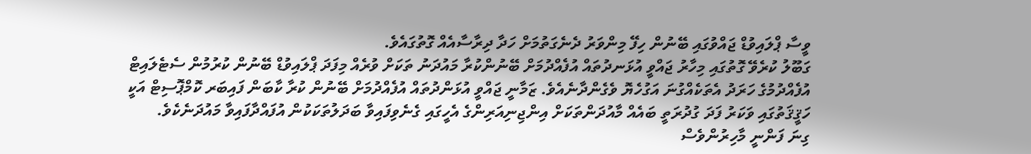ވީސާ ޕްލައިވުޑް ޖައްވުގައި ބޭނުން ހިފޭ މިންވަރު ދެނެގަތުމަށް ހަދާ ދިރާސާއެއް ގޮތުގައެވެ.
ގަބޫލު ކުރެވޭ ގޮތުގައި މިހާރު ޖައްވީ އުޅަނދުތައް އުފެއްދުމަށް ބޭނުންކުރާ މައުދަނު ތަކަށް ވުރެއް މިފަދަ ޕްލައިވުޑް ބޭނުން ކުރުމުން ސެޓެލައިޓް އުފެއްދުމުގެ ހަރަދު އެތަކެއްގުނަ އަގުހެޔޮ ވެގެންދާނެއެވެ. ޒަމާނީ ޖައްވީ އުޅަންދުތައް އުފެއްދުމަށް ބޭނުން ކުރާ ކާބަން ފައިބަރ ކޮމްޕޮސިޓް އަކީ ހަޤީޤަތުގައި ވަކަރު ފަދަ ގުދުރަތީ ބައެއް މާއުދަންތަކަށް އިންޖިނިއަރިންގެ އެހީގައި ގެނެވިފައިވާ ބަދަލުތަކަކުން އުފައްދާފައިވާ މައުދަނެކެވެ.
ގިނަ ފަންނީ މާހިރުންވެސް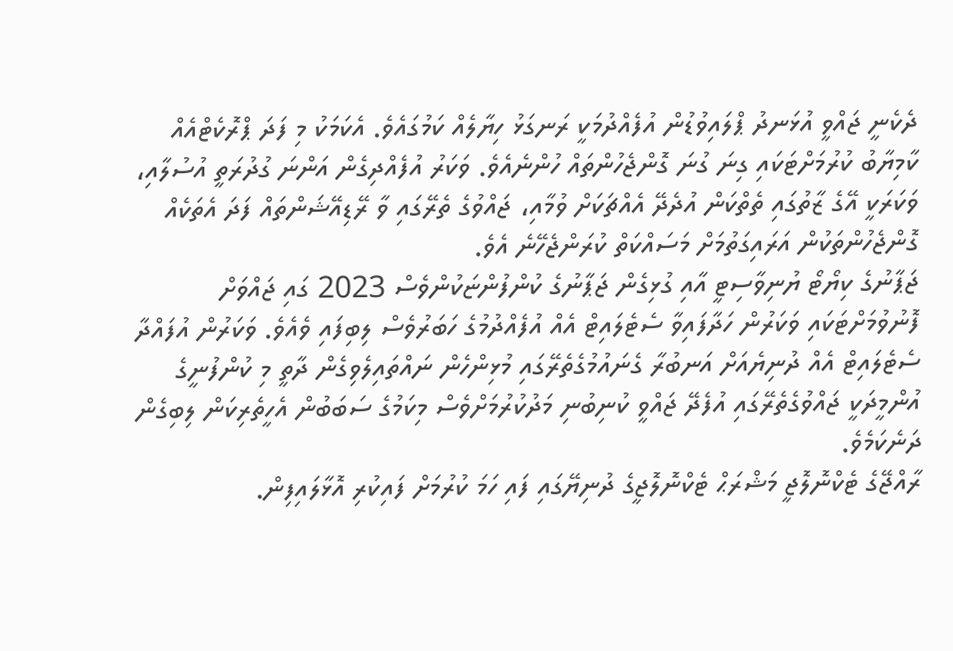ދެކެނީ ޖައްވީ އުޅަނދު ޕްލައިވުޑުން އުފެއްދުމަކީ ރަނގަޅު ހިޔާލެއް ކަމުގައެވެ. އެކަމަކު މި ފަދަ ޕްރޮކެޓްއެއް ކާމިޔާބު ކުރުމަށްޓަކައި ގިނަ ގުނަ ގޮންޖެހުންތައް ހުންނެއެވެ. ވަކަރު އުފެއްދިގެން އަންނަ ގުދުރަތީ އުސުލާއި، ވަކަރަކީ އޭގެ ޒާތުގައި ތެތްކަން އުދެދޭ އެއްޗަކަށް ވުމާއި، ޖައްވުގެ ތެރޭގައި ވާ ރޭޑިއޭޝަންތައް ފަދަ އެތަކެއް ގޮންޖެހުންތަކުން އަރައިގަތުމަށް މަސައްކަތް ކުރަންޖެހޭނެ އެވެ.
ޖަޕާނުގެ ކިޔޯޓޯ ޔުނިވާސިޓީ އާއި ގުޅިގެން ޖަޕާނުގެ ކުންފުންޏަކުންވެސް 2023 ގައި ޖައްވަށް ފޮނުވުމަށްޓަކައި ވަކަރުން ހަދާފައިވާ ސެޓެލައިޓް އެއް އުފެއްދުމުގެ ހަބަރުވެސް ލިބިފައި ވެއެވެ. ވަކަރުން އުފައްދާ ސެޓެލައިޓް އެއް ދުނިޔެއަށް އަނބުރާ ގެނައުމުގެތެރޭގައި މުޅިންހެން ނައްތައިލެވިގެން ދާތީ މި ކުންފުނީގެ އުންމީދަކީ ޖައްވުގެތެރޭގައި އުފެދޭ ޖައްވީ ކުނިބުނި މަދުކުރުމަށްވެސް މިކަމުގެ ސަބަބުން އެހީތެރިކަން ލިބިގެން ދަނެކަމެވެ.
ރާއްޖޭގެ ޓެކްނޮލޮޖީ މަޝްރަޙް ޓެކްނޮލޮޖީގެ ދުނިޔޭގައި ފައި ހަމަ ކުރުމަށް ފައިކުރި އޮޅާލައިފިން.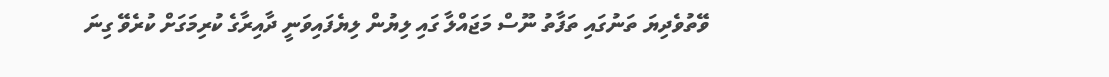ވޭތުވެދިޔަ ތަނުގައި ތަފާތު ނޫސް މަޖައްލާ ގައި ލިޔުން ލިޔެފައިވަނީ ދާއިރާގެ ކުރިމަގަށް ކުރެވޭ ގިނަ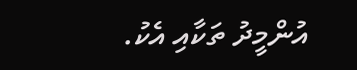އުންމީދު ތަކާއި އެކު.